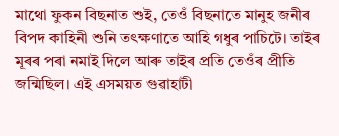মাথো ফুকন বিছনাত শুই, তেওঁ বিছনাতে মানুহ জনীৰ বিপদ কাহিনী শুনি তৎক্ষণাতে আহি গধুৰ পাচিটে। তাইৰ মূৰৰ পৰা নমাই দিলে আৰু তাইৰ প্ৰতি তেওঁৰ প্ৰীতি জন্মিছিল। এই এসময়ত গুৱাহাটী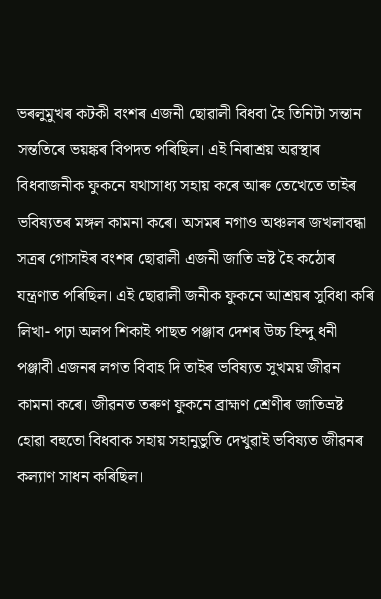ভৰলুমুখৰ কটকী বংশৰ এজনী ছোৱালী বিধবা হৈ তিনিটা সন্তান সন্ততিৰে ভয়ঙ্কৰ বিপদত পৰিছিল। এই নিৰাশ্ৰয় অৱস্থাৰ বিধবাজনীক ফুকনে যথাসাধ্য সহায় কৰে আৰু তেখেতে তাইৰ ভবিষ্যতৰ মঙ্গল কামনা কৰে। অসমৰ নগাও অঞ্চলৰ জখলাবন্ধা সত্ৰৰ গোসাইৰ বংশৰ ছোৱালী এজনী জাতি ভ্ৰষ্ট হৈ কঠোৰ যন্ত্ৰণাত পৰিছিল। এই ছোৱালী জনীক ফুকনে আশ্ৰয়ৰ সুবিধা কৰি লিখা- পঢ়া অলপ শিকাই পাছত পঞ্জাব দেশৰ উচ্চ হিন্দু ধনী পঞ্জাবী এজনৰ লগত বিবাহ দি তাইৰ ভবিষ্যত সুখময় জীৱন কামনা কৰে। জীৱনত তৰুণ ফুকনে ব্ৰাহ্মণ শ্ৰেণীৰ জাতিভ্ৰষ্ট হোৱা বহুতো বিধবাক সহায় সহানুভুতি দেখুৱাই ভবিষ্যত জীৱনৰ কল্যাণ সাধন কৰিছিল।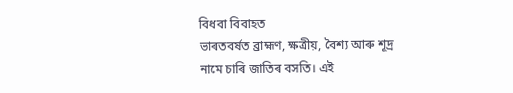বিধবা বিবাহত
ভাৰতবৰ্ষত ব্ৰাহ্মণ, ক্ষত্ৰীয়, বৈশ্য আৰু শূদ্ৰ নামে চাৰি জাতিৰ বসতি। এই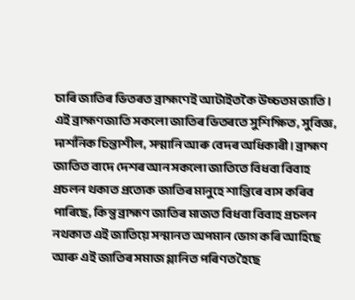চাৰি জাতিৰ ভিতৰত ব্ৰাহ্মণেই আটাইতকৈ উচ্চতম জাতি। এই ব্ৰাহ্মণজাতি সকলো জাতিৰ ভিতৰতে সুশিক্ষিত, সুবিজ্ঞ, দাৰ্শনিক চিন্তাশীল, সন্মানি আৰু বেদৰ অধিকাৰী। ব্ৰাহ্মণ জাতিত বাদে দেশৰ আন সকলো জাতিতে বিধবা বিবাহ প্ৰচলন থকাত প্ৰত্যেক জাতিৰ মানুহে শান্তিৰে বাস কৰিব পাৰিছে, কিন্তু ব্ৰাহ্মণ জাতিৰ মাজত বিধবা বিবাহ প্ৰচলন নথকাত এই জাতিয়ে সন্মানত অপমান ভোগ কৰি আহিছে আৰু এই জাতিৰ সমাজ গ্লানিত পৰিণত হৈছে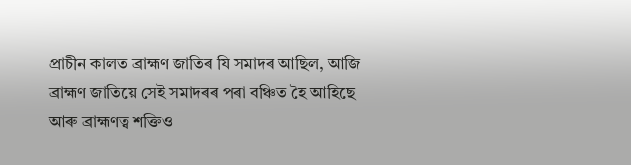প্ৰাচীন কালত ব্ৰাহ্মণ জাতিৰ যি সমাদৰ আছিল, আজি ব্ৰাহ্মণ জাতিয়ে সেই সমাদৰৰ পৰা বঞ্চিত হৈ আহিছে আৰু ব্ৰাহ্মণত্ব শক্তিও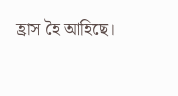হ্ৰাস হৈ আহিছে।